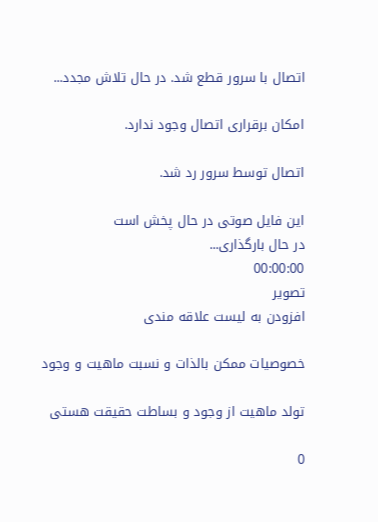اتصال با سرور قطع شد. در حال تلاش مجدد...

امکان برقراری اتصال وجود ندارد.

اتصال توسط سرور رد شد.

این فایل صوتی در حال پخش است
در حال بارگذاری...
00:00:00
تصویر
افزودن به لیست علاقه مندی

خصوصیات ممکن بالذات و نسبت ماهیت و وجود

تولد ماهیت از وجود و بساطت حقیقت هستی

0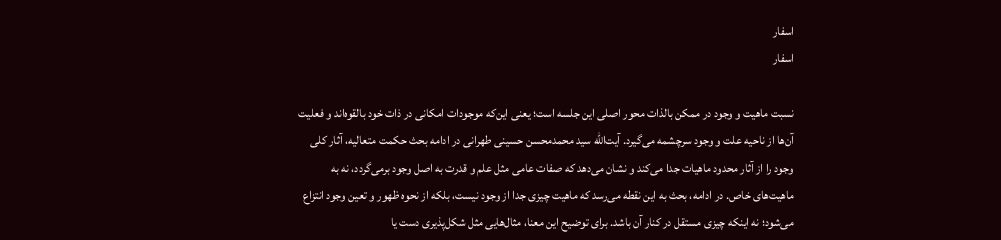اسفار
اسفار

نسبت ماهیت و وجود در ممکن بالذات محور اصلی این جلسه است؛ یعنی این‌که موجودات امکانی در ذات خود بالقوه‌اند و فعلیت آن‌ها از ناحیه علت و وجود سرچشمه می‌گیرد. آیت‌الله سید محمدمحسن حسینی طهرانی در ادامه بحث حکمت متعالیه، آثار کلی وجود را از آثار محدود ماهیات جدا می‌کند و نشان می‌دهد که صفات عامی مثل علم و قدرت به اصل وجود برمی‌گردد، نه به ماهیت‌های خاص. در ادامه، بحث به این نقطه می‌رسد که ماهیت چیزی جدا از وجود نیست، بلکه از نحوه ظهور و تعین وجود انتزاع می‌شود؛ نه اینکه چیزی مستقل در کنار آن باشد. برای توضیح این معنا، مثال‌هایی مثل شکل‌پذیری دست یا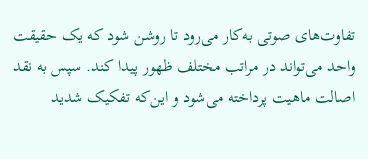تفاوت‌های صوتی به‌کار می‌رود تا روشن شود که یک حقیقت واحد می‌تواند در مراتب مختلف ظهور پیدا کند. سپس به نقد اصالت ماهیت پرداخته می‌شود و این‌که تفکیک شدید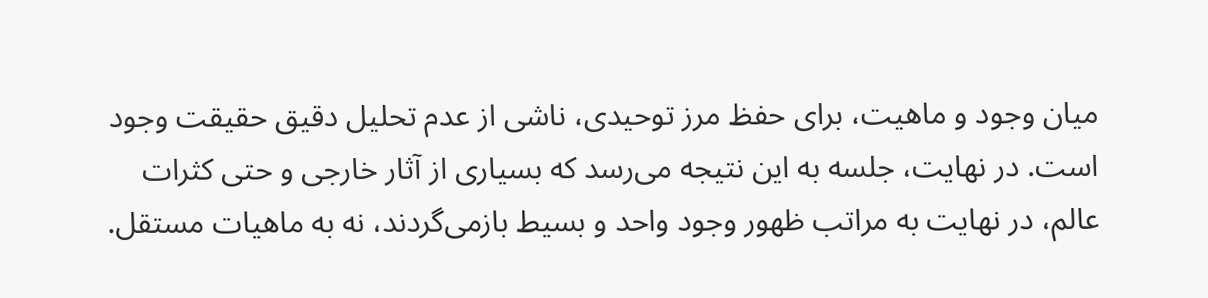میان وجود و ماهیت، برای حفظ مرز توحیدی، ناشی از عدم تحلیل دقیق حقیقت وجود است. در نهایت، جلسه به این نتیجه می‌رسد که بسیاری از آثار خارجی و حتی کثرات عالم، در نهایت به مراتب ظهور وجود واحد و بسیط بازمی‌گردند، نه به ماهیات مستقل.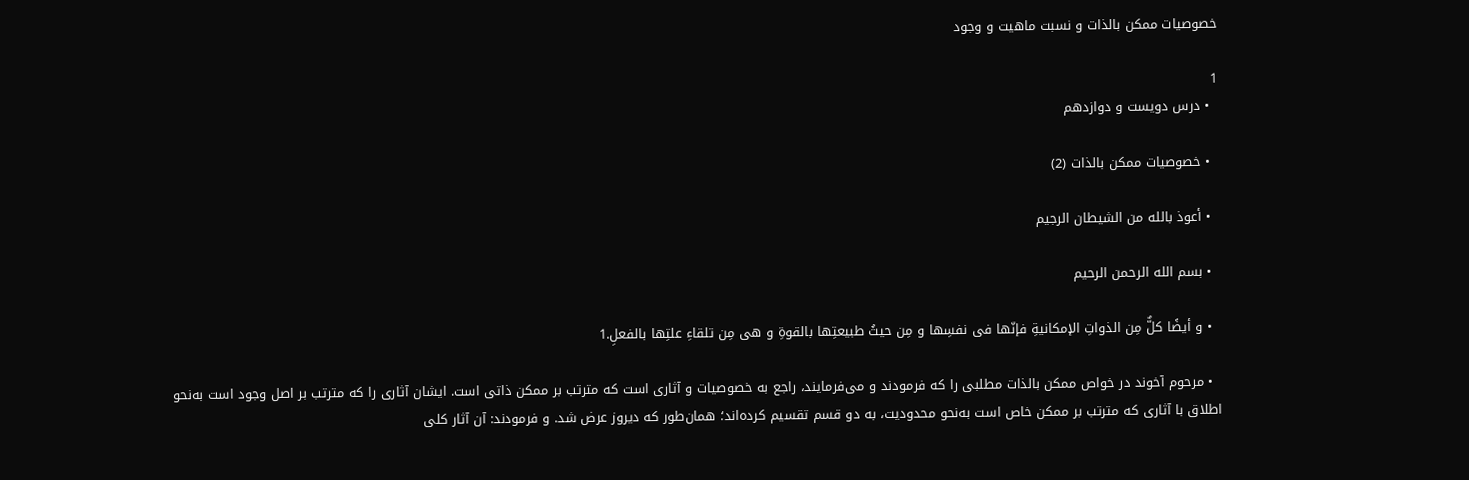خصوصیات ممکن بالذات و نسبت ماهیت و وجود

1
  • درس دویست و دوازدهم

  • خصوصیات ممکن بالذات (2)

  • أعوذ بالله من الشیطان الرجیم

  • بسم الله الرحمن الرحیم

  • و أیضًا کلٌّ مِن الذواتِ الإمکانیةِ فإنّها فی نفسِها و مِن حیثُ طبیعتِها بالقوةِ و هی مِن تلقاءِ علتِها بالفعلِ.1

  • مرحوم آخوند در خواص ممکن بالذات مطلبى را که فرمودند و مى‌فرمایند، راجع به خصوصیات و آثاری است که مترتب بر ممکن ذاتى است. ایشان آثارى را که مترتب بر اصل وجود است به‌نحو اطلاق با آثارى که مترتب بر ممکن خاص است به‌نحو محدودیت، به دو قسم تقسیم کرده‌اند؛ همان‌طور که دیروز عرض شد. و فرمودند: آن آثار کلى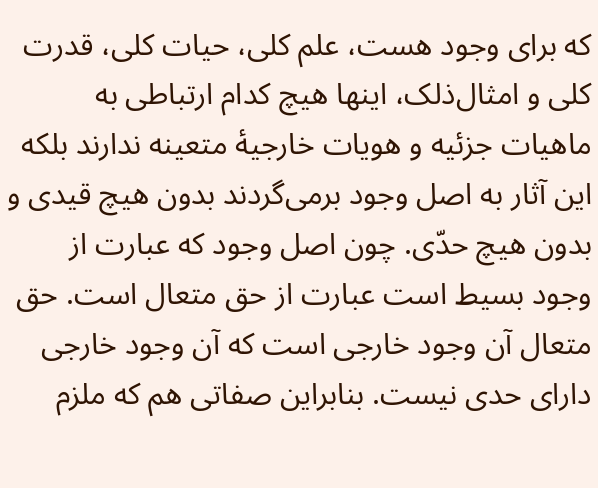که برای وجود هست، علم کلى، حیات کلى، قدرت کلى و امثال‌ذلک، اینها هیچ کدام ارتباطى به ماهیات جزئیه و هویات خارجیۀ متعینه ندارند بلکه این آثار به اصل وجود برمى‌گردند بدون هیچ قیدى و بدون هیچ حدّى. چون اصل وجود که عبارت از وجود بسیط است عبارت از حق متعال است. حق متعال آن وجود خارجى است که آن وجود خارجى داراى حدى نیست. بنابراین صفاتى هم که ملزم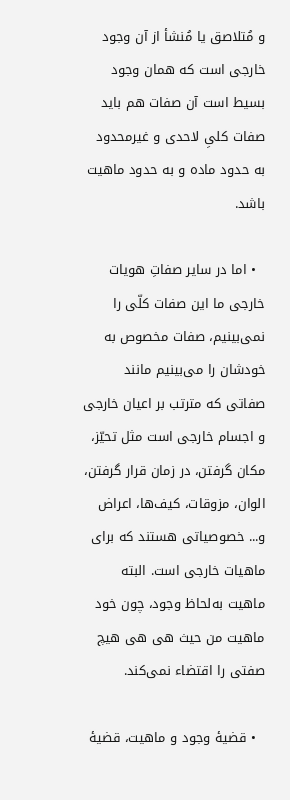و مُتلاصق یا مُنشأ از آن وجود خارجى است که همان وجود بسیط است آن صفات هم باید صفات کلىِ لاحدى و غیرمحدود به حدود ماده و به حدود ماهیت باشد.

  • اما در سایر صفاتِ هویات خارجى ما این صفات کلّى را نمى‌بینیم، صفات مخصوص به خودشان را مى‌بینیم مانند صفاتى که مترتب بر اعیان خارجی و اجسام خارجی است مثل تحیّز، مکان گرفتن، در زمان قرار گرفتن، الوان، مزوقات، کیف‌ها، اعراض و... خصوصیاتى هستند که برای ماهیات خارجى است. البته ماهیت به‌لحاظ وجود، چون خود ماهیت من حیث هى‌ هى هیچ صفتى را اقتضاء نمى‌کند.

  • قضیۀ وجود و ماهیت، قضیۀ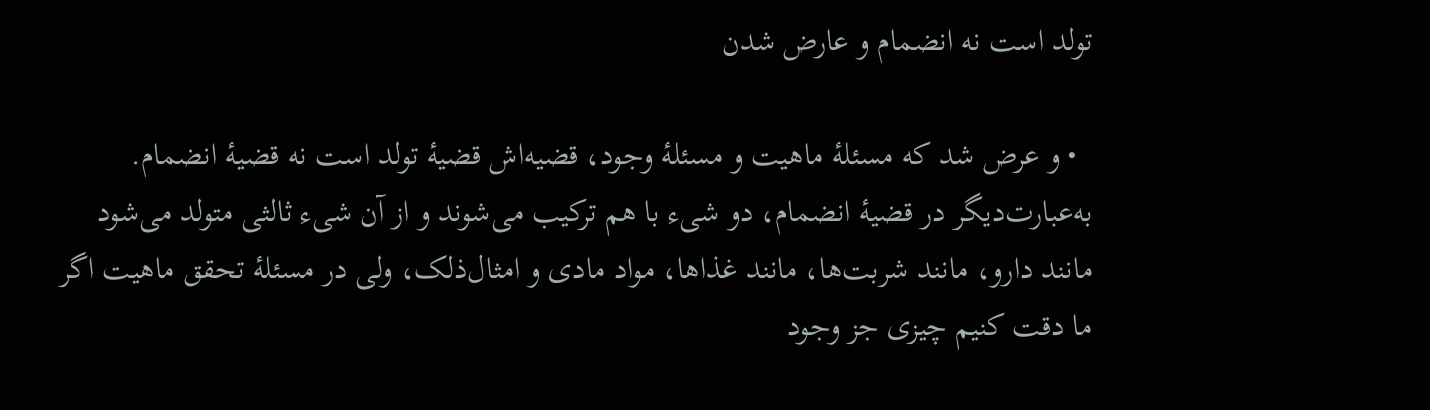تولد است نه انضمام و عارض شدن

  • و عرض شد که مسئلۀ ماهیت و مسئلۀ وجود، قضیه‌اش قضیۀ تولد است نه قضیۀ انضمام. به‌عبارت‌دیگر در قضیۀ انضمام، دو شى‌ء با هم ترکیب مى‌شوند و از آن‌ شى‌ء ثالثى متولد مى‌شود مانند دارو، مانند شربت‌ها، مانند غذاها، مواد مادى و امثال‌ذلک، ولى در مسئلۀ تحقق ماهیت اگر ما دقت کنیم چیزى جز وجود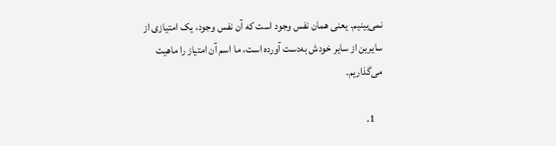نمى‌بینیم. یعنى همان نفس وجود است که آن نفس وجود، یک امتیازى از سایرین از سایر خودش به‌دست آورده است، ما اسم آن امتیاز را ماهیت مى‌گذاریم.

    1.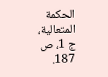الحکمة المتعالیة، ج ‌1، ص 187.